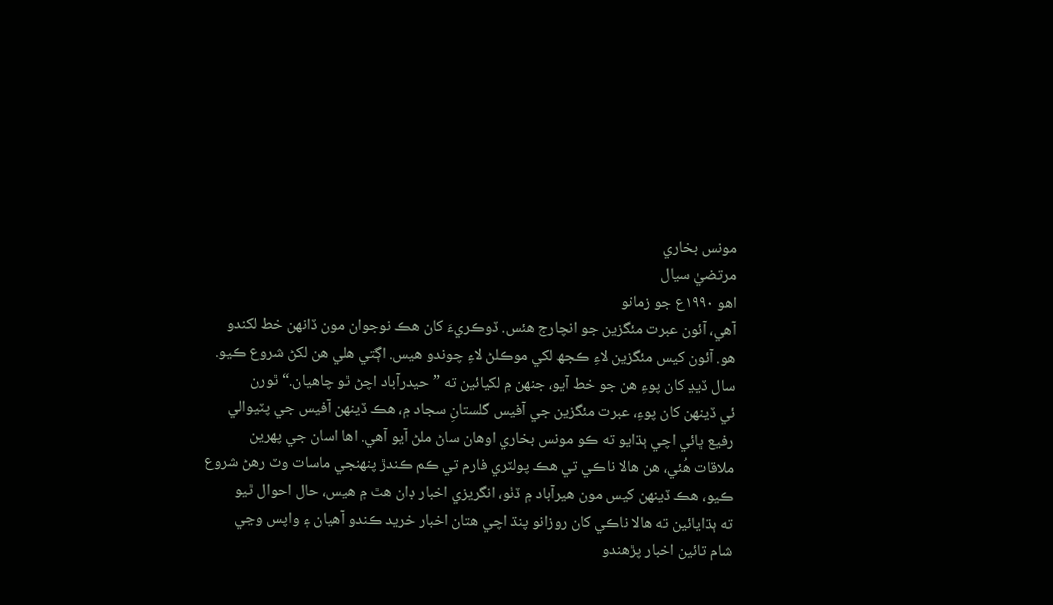مونس بخاري
مرتضيٰ سيال
اھو ۱۹۹۰ع جو زمانو
آهي، آئون عبرت مئگزين جو انچارج هئس. ڏوڪريءَ کان هڪ نوجوان مون ڏانهن خط لکندو
هو. آئون کيس مئگزين لاءِ ڪجھ لکي موڪلڻ لاءِ چوندو هيس. اڳتي هلي هن لکڻ شروع ڪيو.
سال ڏيڍ کان پوءِ هن جو خط آيو، جنهن ۾ لکيائين ته ”حيدرآباد اچڻ ٿو چاهيان.“ ٿورن
ئي ڏينهن کان پوءِ، عبرت مئگزين جي آفيس گلستانِ سجاد ۾، هڪ ڏينهن آفيس جي پٽيوالي
رفيع ڀائي اچي ٻڌايو ته ڪو مونس بخاري اوهان ساڻ ملڻ آيو آهي. اها اسان جي پهرين
ملاقات هُئي، هن هالا ناڪي تي هڪ پولٽري فارم تي ڪم ڪندڙ پنهنجي ماسات وٽ رهڻ شروع
ڪيو، هڪ ڏينهن کيس مون هيرآباد ۾ ڏٺو، انگريزي اخبار ڊان هٿ ۾ هيس، حال احوال ٿيو
ته ٻڌايائين ته هالا ناڪي کان روزانو پنڌ اچي هتان اخبار خريد ڪندو آهيان ۽ واپس وڃي
شام تائين اخبار پڙهندو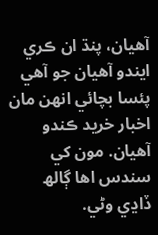آهيان، پنڌ ان ڪري ايندو آهيان جو آهي پئسا بچائي انهن مان
اخبار خريد ڪندو آهيان. مون کي سندس اها ڳالھ ڏاڍي وڻي.